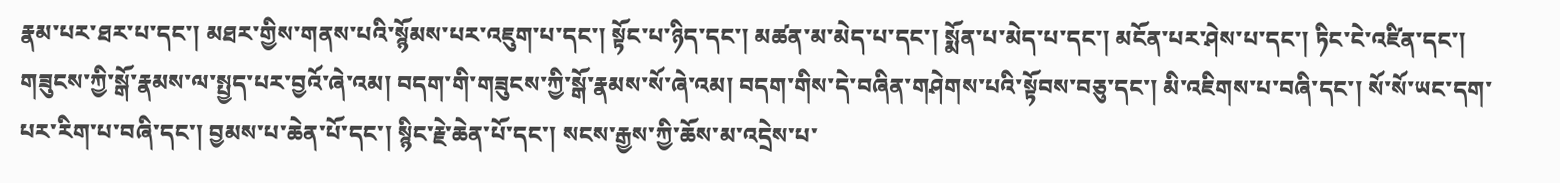རྣམ་པར་ཐར་པ་དང་། མཐར་གྱིས་གནས་པའི་སྙོམས་པར་འཇུག་པ་དང་། སྟོང་པ་ཉིད་དང་། མཚན་མ་མེད་པ་དང་། སྨོན་པ་མེད་པ་དང་། མངོན་པར་ཤེས་པ་དང་། ཏིང་ངེ་འཛིན་དང་། གཟུངས་ཀྱི་སྒོ་རྣམས་ལ་སྤྱད་པར་བྱའོ་ཞེ་འམ། བདག་གི་གཟུངས་ཀྱི་སྒོ་རྣམས་སོ་ཞེ་འམ། བདག་གིས་དེ་བཞིན་གཤེགས་པའི་སྟོབས་བཅུ་དང་། མི་འཇིགས་པ་བཞི་དང་། སོ་སོ་ཡང་དག་པར་རིག་པ་བཞི་དང་། བྱམས་པ་ཆེན་པོ་དང་། སྙིང་རྗེ་ཆེན་པོ་དང་། སངས་རྒྱས་ཀྱི་ཆོས་མ་འདྲེས་པ་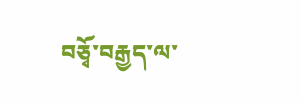བཅྭོ་བརྒྱད་ལ་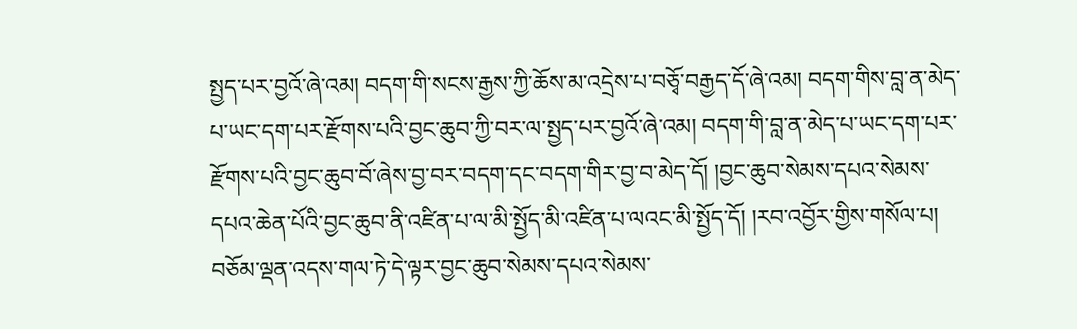སྤྱད་པར་བྱའོ་ཞེ་འམ། བདག་གི་སངས་རྒྱས་ཀྱི་ཆོས་མ་འདྲེས་པ་བཅྭོ་བརྒྱད་དོ་ཞེ་འམ། བདག་གིས་བླ་ན་མེད་པ་ཡང་དག་པར་རྫོགས་པའི་བྱང་ཆུབ་ཀྱི་བར་ལ་སྤྱད་པར་བྱའོ་ཞེ་འམ། བདག་གི་བླ་ན་མེད་པ་ཡང་དག་པར་རྫོགས་པའི་བྱང་ཆུབ་བོ་ཞེས་བྱ་བར་བདག་དང་བདག་གིར་བྱ་བ་མེད་དོ། །བྱང་ཆུབ་སེམས་དཔའ་སེམས་དཔའ་ཆེན་པོའི་བྱང་ཆུབ་ནི་འཛིན་པ་ལ་མི་སྤྱོད་མི་འཛིན་པ་ལའང་མི་སྤྱོད་དོ། །རབ་འབྱོར་གྱིས་གསོལ་པ། བཅོམ་ལྡན་འདས་གལ་ཏེ་དེ་ལྟར་བྱང་ཆུབ་སེམས་དཔའ་སེམས་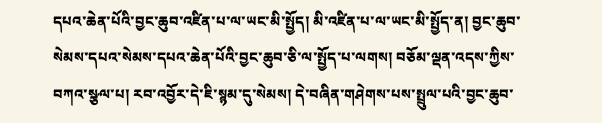དཔའ་ཆེན་པོའི་བྱང་ཆུབ་འཛིན་པ་ལ་ཡང་མི་སྤྱོད། མི་འཛིན་པ་ལ་ཡང་མི་སྤྱོད་ན། བྱང་ཆུབ་སེམས་དཔའ་སེམས་དཔའ་ཆེན་པོའི་བྱང་ཆུབ་ཅི་ལ་སྤྱོད་པ་ལགས། བཅོམ་ལྡན་འདས་ཀྱིས་བཀའ་སྩལ་པ། རབ་འབྱོར་དེ་ཇི་སྙམ་དུ་སེམས། དེ་བཞིན་གཤེགས་པས་སྤྲུལ་པའི་བྱང་ཆུབ་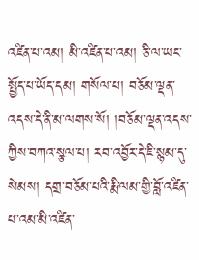འཛིན་པ་འམ། མི་འཛིན་པ་འམ། ཅི་ལ་ཡང་སྤྱོད་པ་ཡོད་དམ། གསོལ་པ། བཅོམ་ལྡན་འདས་དེ་ནི་མ་ལགས་སོ། །བཅོམ་ལྡན་འདས་ཀྱིས་བཀའ་སྩལ་པ། རབ་འབྱོར་དེ་ཇི་སྙམ་དུ་སེམས། དགྲ་བཅོམ་པའི་རྨི་ལམ་གྱི་བློ་འཛིན་པ་འམ་མི་འཛིན་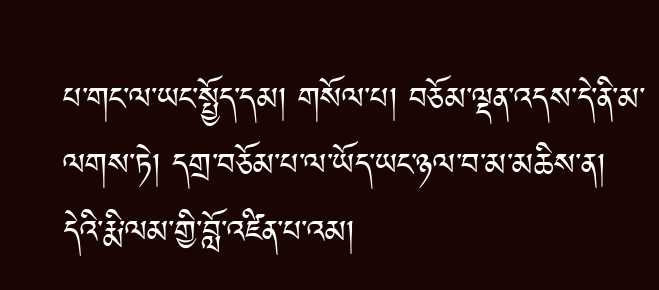པ་གང་ལ་ཡང་སྤྱོད་དམ། གསོལ་པ། བཅོམ་ལྡན་འདས་དེ་ནི་མ་ལགས་ཏེ། དགྲ་བཅོམ་པ་ལ་ཡོད་ཡང་ཉལ་བ་མ་མཆིས་ན། དེའི་རྨི་ལམ་གྱི་བློ་འཛིན་པ་འམ།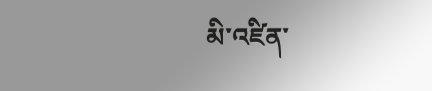མི་འཛིན་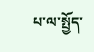པ་ལ་སྤྱོད་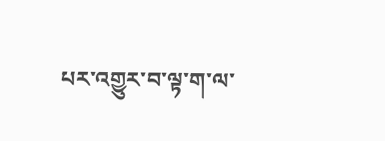པར་འགྱུར་བ་ལྟ་ག་ལ་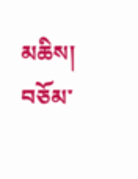མཆིས། བཅོམ་